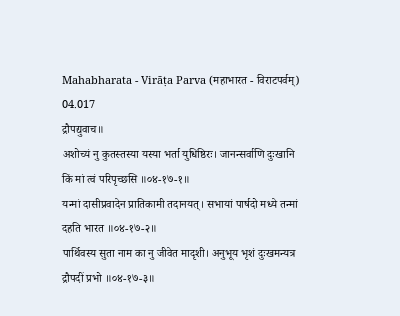Mahabharata - Virāṭa Parva (महाभारत - विराटपर्वम्)
04.017
द्रौपद्युवाच॥
अशोच्यं नु कुतस्तस्या यस्या भर्ता युधिष्ठिरः। जानन्सर्वाणि दुःखानि किं मां त्वं परिपृच्छसि ॥०४-१७-१॥
यन्मां दासीप्रवादेन प्रातिकामी तदानयत्। सभायां पार्षदो मध्ये तन्मां दहति भारत ॥०४-१७-२॥
पार्थिवस्य सुता नाम का नु जीवेत मादृशी। अनुभूय भृशं दुःखमन्यत्र द्रौपदीं प्रभो ॥०४-१७-३॥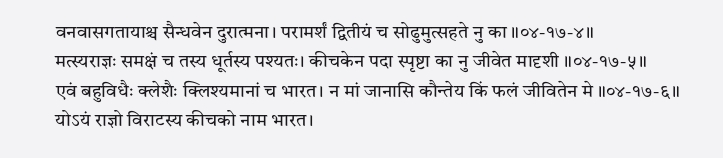वनवासगतायाश्च सैन्धवेन दुरात्मना। परामर्शं द्वितीयं च सोढुमुत्सहते नु का ॥०४-१७-४॥
मत्स्यराज्ञः समक्षं च तस्य धूर्तस्य पश्यतः। कीचकेन पदा स्पृष्टा का नु जीवेत मादृशी ॥०४-१७-५॥
एवं बहुविधैः क्लेशैः क्लिश्यमानां च भारत। न मां जानासि कौन्तेय किं फलं जीवितेन मे ॥०४-१७-६॥
योऽयं राज्ञो विराटस्य कीचको नाम भारत।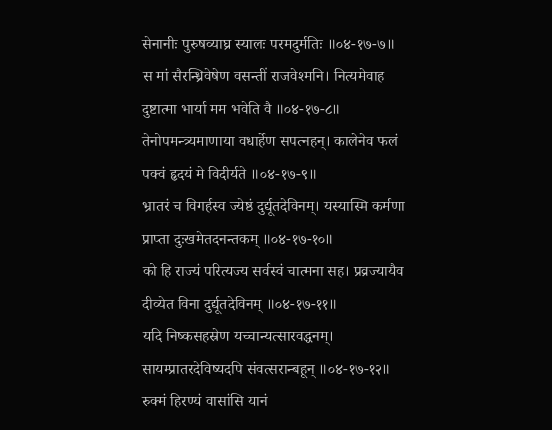सेनानीः पुरुषव्याघ्र स्यालः परमदुर्मतिः ॥०४-१७-७॥
स मां सैरन्ध्रिवेषेण वसन्तीं राजवेश्मनि। नित्यमेवाह दुष्टात्मा भार्या मम भवेति वै ॥०४-१७-८॥
तेनोपमन्त्र्यमाणाया वधार्हेण सपत्नहन्। कालेनेव फलं पक्वं हृदयं मे विदीर्यते ॥०४-१७-९॥
भ्रातरं च विगर्हस्व ज्येष्ठं दुर्द्यूतदेविनम्। यस्यास्मि कर्मणा प्राप्ता दुःखमेतदनन्तकम् ॥०४-१७-१०॥
को हि राज्यं परित्यज्य सर्वस्वं चात्मना सह। प्रव्रज्यायैव दीव्येत विना दुर्द्यूतदेविनम् ॥०४-१७-११॥
यदि निष्कसहस्रेण यच्चान्यत्सारवद्धनम्। सायम्प्रातरदेविष्यदपि संवत्सरान्बहून् ॥०४-१७-१२॥
रुक्मं हिरण्यं वासांसि यानं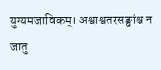युग्यमजाविकम्। अश्वाश्वतरसङ्घांश्च न जातु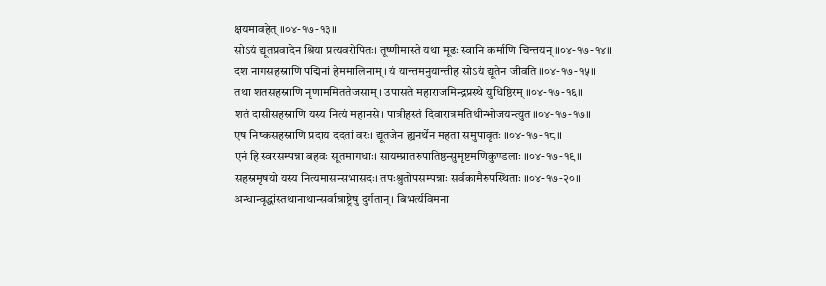क्षयमावहेत् ॥०४-१७-१३॥
सोऽयं द्यूतप्रवादेन श्रिया प्रत्यवरोपितः। तूष्णीमास्ते यथा मूढः स्वानि कर्माणि चिन्तयन् ॥०४-१७-१४॥
दश नागसहस्राणि पद्मिनां हेममालिनाम्। यं यान्तमनुयान्तीह सोऽयं द्यूतेन जीवति ॥०४-१७-१५॥
तथा शतसहस्राणि नृणाममिततेजसाम्। उपासते महाराजमिन्द्रप्रस्थे युधिष्ठिरम् ॥०४-१७-१६॥
शतं दासीसहस्राणि यस्य नित्यं महानसे। पात्रीहस्तं दिवारात्रमतिथीन्भोजयन्त्युत ॥०४-१७-१७॥
एष निष्कसहस्राणि प्रदाय ददतां वरः। द्यूतजेन ह्यनर्थेन महता समुपावृतः ॥०४-१७-१८॥
एनं हि स्वरसम्पन्ना बहवः सूतमागधाः। सायम्प्रातरुपातिष्ठन्सुमृष्टमणिकुण्डलाः ॥०४-१७-१९॥
सहस्रमृषयो यस्य नित्यमासन्सभासदः। तपःश्रुतोपसम्पन्नाः सर्वकामैरुपस्थिताः ॥०४-१७-२०॥
अन्धान्वृद्धांस्तथानाथान्सर्वान्राष्ट्रेषु दुर्गतान्। बिभर्त्यविमना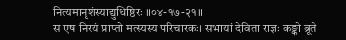नित्यमानृशंस्याद्युधिष्ठिरः ॥०४-१७-२१॥
स एष निरयं प्राप्तो मत्स्यस्य परिचारकः। सभायां देविता राज्ञः कङ्को ब्रूते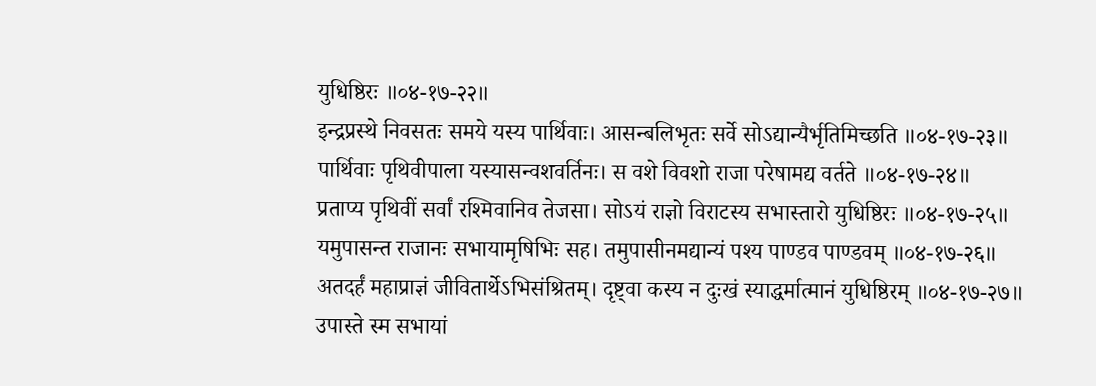युधिष्ठिरः ॥०४-१७-२२॥
इन्द्रप्रस्थे निवसतः समये यस्य पार्थिवाः। आसन्बलिभृतः सर्वे सोऽद्यान्यैर्भृतिमिच्छति ॥०४-१७-२३॥
पार्थिवाः पृथिवीपाला यस्यासन्वशवर्तिनः। स वशे विवशो राजा परेषामद्य वर्तते ॥०४-१७-२४॥
प्रताप्य पृथिवीं सर्वां रश्मिवानिव तेजसा। सोऽयं राज्ञो विराटस्य सभास्तारो युधिष्ठिरः ॥०४-१७-२५॥
यमुपासन्त राजानः सभायामृषिभिः सह। तमुपासीनमद्यान्यं पश्य पाण्डव पाण्डवम् ॥०४-१७-२६॥
अतदर्हं महाप्राज्ञं जीवितार्थेऽभिसंश्रितम्। दृष्ट्वा कस्य न दुःखं स्याद्धर्मात्मानं युधिष्ठिरम् ॥०४-१७-२७॥
उपास्ते स्म सभायां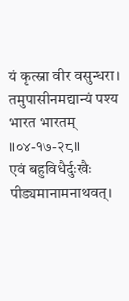यं कृत्स्ना वीर वसुन्धरा। तमुपासीनमद्यान्यं पश्य भारत भारतम् ॥०४-१७-२८॥
एवं बहुविधैर्दुःखैः पीड्यमानामनाथवत्।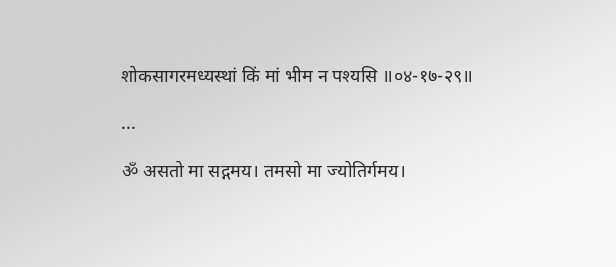शोकसागरमध्यस्थां किं मां भीम न पश्यसि ॥०४-१७-२९॥

...

ॐ असतो मा सद्गमय। तमसो मा ज्योतिर्गमय।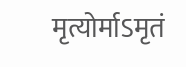मृत्योर्माऽमृतं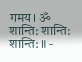गमय। ॐ शान्ति: शान्ति: शान्ति: ॥ -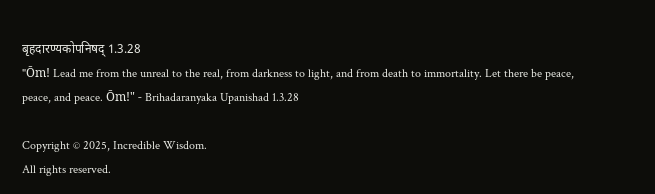बृहदारण्यकोपनिषद् 1.3.28
"Ōm! Lead me from the unreal to the real, from darkness to light, and from death to immortality. Let there be peace, peace, and peace. Ōm!" - Brihadaranyaka Upanishad 1.3.28

Copyright © 2025, Incredible Wisdom.
All rights reserved.